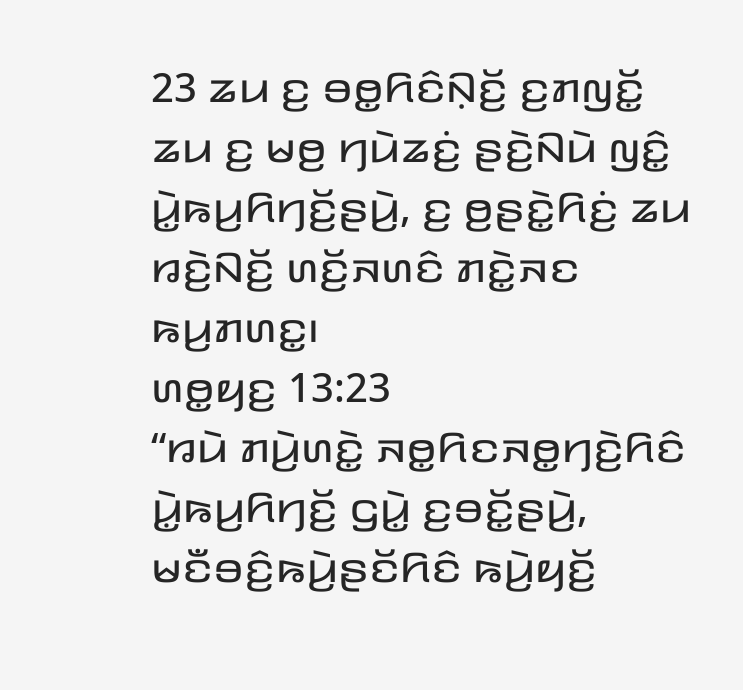23 ꤘꤣ ꤢ꤬ ꤋꤥ꤭ꤖꤢꤨꤡ꤫ꤢꤩ꤬ ꤢ꤬ꤊꤜꤢꤩ꤭ ꤘꤣ ꤢ꤬ ꤗꤥ꤬ ꤚꤣꤧꤘꤢꤦ꤬ ꤔꤢꤧ꤬ꤡꤣꤧ ꤜꤢꤨ꤭ ꤣꤧ꤭ꤒꤣ꤬ꤖꤚꤢꤩ꤬ꤔꤣꤧ꤬, ꤢ꤬ ꤥ꤬ꤔꤢꤧ꤭ꤖꤢꤦ꤬ ꤘꤣ ꤙꤢꤧ꤬ꤡꤢꤩ꤬ ꤛꤢꤩ꤬ꤏꤛꤢꤨ ꤊꤢꤧ꤭ꤏꤢ ꤒꤣ꤬ꤊꤛꤢ꤭꤯
ꤛꤥ꤭ꤟꤢ꤬ 13:23
“ꤙꤣꤧ ꤊꤣꤧ꤬ꤛꤢꤧ꤭ ꤏꤥ꤭ꤖꤢꤏꤥ꤭ꤚꤢꤧ꤬ꤖꤢꤨ ꤣꤧ꤭ꤒꤣ꤬ꤖꤚꤢꤩ꤬ ꤞꤣꤧ꤭ ꤢ꤬ꤋꤢꤩ꤭ꤔꤣꤧ꤬, ꤗꤢꤪꤋꤢꤨ꤬ꤒꤣꤧ꤬ꤔꤢꤩꤖꤢꤨ ꤒꤣꤧ꤬ꤟꤢꤩ꤬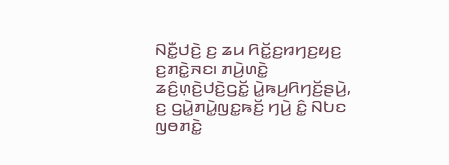ꤡꤢꤪ꤭ꤓꤢꤧ꤬ ꤢ꤬ ꤘꤣ ꤖꤢꤩ꤭ꤢ꤬ꤙꤚꤢ꤬ꤟꤢ꤬ ꤢ꤬ꤊꤢꤧ꤭ꤏꤢ꤯ ꤊꤣꤧ꤬ꤛꤢꤧ꤭ ꤘꤢꤨ꤬ꤛ꤫ꤢꤧ꤬ꤓꤢꤧ꤬ꤞꤢꤩ꤭ ꤣꤧ꤭ꤒꤣ꤬ꤖꤚꤢꤩ꤬ꤔꤣꤧ꤬, ꤢ꤬ ꤞꤣꤧ꤭ꤊꤣꤧ꤭ꤜꤢ꤭ꤒꤢꤩ꤬ ꤚꤣꤧ꤬ ꤢꤨ꤭ ꤡꤝꤢ ꤜꤥꤊꤢꤧ꤭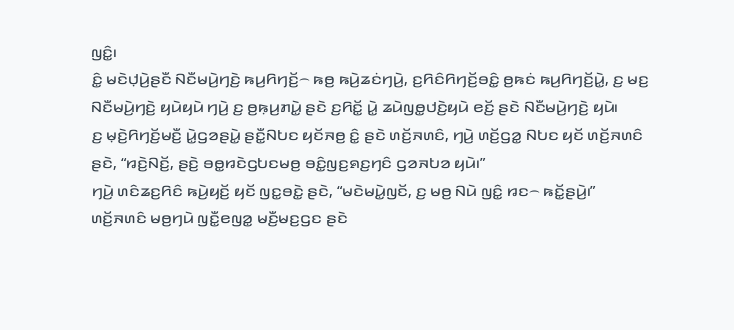ꤜꤢꤨ꤭꤯
ꤢꤨ꤭ ꤗꤢꤧꤓ꤫ꤣꤧ꤬ꤔꤢꤪ ꤡꤢꤪꤗꤣꤧ꤬ꤚꤢꤧ꤬ ꤒꤣ꤬ꤖꤚꤢꤩ꤬꤮ ꤒꤥ꤬ ꤒꤣꤧ꤬ꤘꤢꤦꤚꤣꤧ꤬, ꤢ꤬ꤖꤢꤨꤖꤚꤢꤩ꤬ꤋꤢꤨ꤭ ꤥ꤬ꤒꤢꤦ ꤒꤣ꤬ꤖꤚꤢꤩ꤬ꤣꤧ꤭, ꤢ꤬ ꤗꤢ꤬ ꤡꤢꤪꤗꤣꤧ꤬ꤚꤢꤧ꤬ ꤟꤣꤧꤟꤣꤧ ꤚꤣꤧ꤬ ꤢ꤬ ꤥ꤬ꤒ꤫ꤣ꤬ꤊꤣꤧ꤭ ꤔꤢꤧ ꤢ꤬ꤖꤢꤩ꤭ ꤣꤧ꤭ ꤘꤣꤧꤜꤥ꤭ꤓꤢꤧ꤬ꤟꤣꤧ ꤕꤢꤩ꤬ ꤔꤢꤧ ꤡꤢꤪꤗꤣꤧ꤬ꤚꤢꤧ꤬ ꤟꤣꤧ꤯
ꤢ꤬ ꤗ꤫ꤢꤧ꤬ꤖꤚꤢꤩ꤬ꤗꤢꤪ꤬ ꤣꤧ꤭ꤞꤤꤔꤣꤧ꤭ ꤔꤢꤪ꤭ꤡꤝꤢ ꤟꤢꤩꤏꤥ꤬ ꤢꤨ꤭ ꤔꤢꤧ ꤛꤢꤩ꤬ꤏꤛꤢꤨ, ꤚꤣꤧ꤬ ꤛꤢꤩ꤬ꤞꤤ꤭ ꤡꤝꤢ ꤟꤢꤩ ꤛꤢꤩ꤬ꤏꤛꤢꤨ ꤔꤢꤧ, “ꤙꤢꤧ꤬ꤡꤢꤩ꤬, ꤔꤢꤧ꤬ ꤋꤥ꤭ꤙꤢꤧꤞꤝꤢꤗꤥ꤬ ꤋꤢꤨ꤭ꤜꤢ꤬ꤎꤢ꤬ꤚꤢꤨ ꤞꤤꤏꤝꤤ ꤟꤣꤧ꤯”
ꤚꤣꤧ꤬ ꤛꤢꤨꤘꤢ꤬ꤖꤢꤨ ꤒꤣꤧ꤬ꤟꤢꤩ꤬ ꤟꤢꤩ ꤜꤢ꤭ꤋꤢꤧ꤭ ꤔꤢꤧ, “ꤗꤢꤧꤗꤣꤧ꤭ꤜꤢꤩ, ꤢ꤬ ꤗꤥ꤬ ꤡꤣꤧ ꤜꤢꤨ꤭ ꤙꤢ꤮ ꤒꤢꤩ꤭ꤔꤣꤧ꤬꤯”
ꤛꤢꤩ꤬ꤏꤛꤢꤨ ꤗꤥ꤬ꤚꤣꤧ ꤜꤢꤪ꤭ꤕꤜꤤ꤭ ꤗꤢꤪ꤬ꤗꤢ꤬ꤞꤢ ꤔꤢꤧ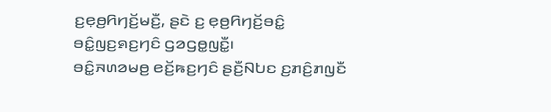ꤢ꤬ꤕ꤫ꤥ꤬ꤖꤚꤢꤩ꤬ꤗꤢꤪ꤬, ꤔꤢꤧ ꤢ꤬ ꤕ꤫ꤥ꤬ꤖꤚꤢꤩ꤬ꤋꤢꤨ꤭ ꤋꤢꤨ꤭ꤜꤢ꤬ꤎꤢ꤬ꤚꤢꤨ ꤞꤤꤞꤥ꤭ꤜꤢꤪ꤭꤯
ꤋꤢꤨ꤭ꤏꤛꤤꤗꤥ꤬ ꤕꤢꤩ꤬ꤒꤢ꤬ꤚꤢꤨ ꤔꤢꤪ꤬ꤡꤝꤢ ꤢ꤬ꤊꤢꤨ꤬ꤊꤜꤢꤪ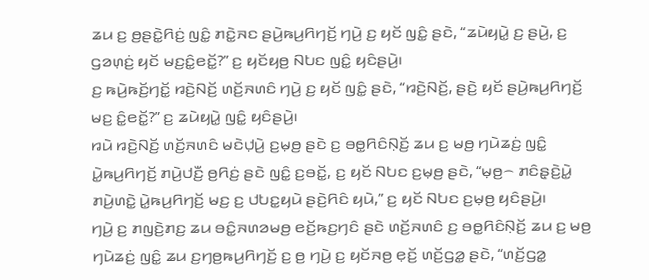ꤘꤣ ꤢ꤬ ꤥ꤬ꤔꤢꤧ꤭ꤖꤢꤦ꤬ ꤜꤢꤨ꤭ ꤊꤢꤧ꤭ꤏꤢ ꤔꤣꤧ꤬ꤒꤣ꤬ꤖꤚꤢꤩ꤬ ꤚꤣꤧ꤬ ꤢ꤬ ꤟꤢꤩ ꤜꤢꤨ꤭ ꤔꤢꤧ, “ꤘꤣꤧꤟꤣꤧ꤭ ꤢ꤬ ꤔꤣꤧ꤬, ꤢ꤬ ꤞꤤꤛ꤫ꤢꤦ꤬ ꤟꤢꤩ ꤗꤢ꤬ꤢꤨ꤭ꤕꤢꤩ꤭?” ꤢ꤬ ꤟꤢꤩꤟꤥ꤬ ꤡꤝꤢ ꤜꤢꤨ꤭ ꤟꤢꤨꤔꤣꤧ꤬꤯
ꤢ꤬ ꤒꤣꤧ꤬ꤒꤢꤩ꤬ꤚꤢꤩ꤭ ꤙꤢꤧ꤬ꤡꤢꤩ꤬ ꤛꤢꤩ꤬ꤏꤛꤢꤨ ꤚꤣꤧ꤬ ꤢ꤬ ꤟꤢꤩ ꤜꤢꤨ꤭ ꤔꤢꤧ, “ꤙꤢꤧ꤬ꤡꤢꤩ꤬, ꤔꤢꤧ꤬ ꤟꤢꤩ ꤔꤣꤧ꤬ꤒꤣ꤬ꤖꤚꤢꤩ꤬ ꤗꤢ꤬ ꤢꤨ꤭ꤕꤢꤩ꤭?” ꤢ꤬ ꤘꤣꤧꤟꤣꤧ꤭ ꤜꤢꤨ꤭ ꤟꤢꤨꤔꤣꤧ꤬꤯
ꤙꤣꤧ ꤙꤢꤧ꤬ꤡꤢꤩ꤬ ꤛꤢꤩ꤬ꤏꤛꤢꤨ ꤗꤢꤧꤓ꤫ꤣꤧ꤬ ꤢ꤬ꤗ꤫ꤥ꤬ ꤔꤢꤧ ꤢ꤬ ꤋꤥ꤭ꤖꤢꤨꤡ꤫ꤢꤩ꤬ ꤘꤣ ꤢ꤬ ꤗꤥ꤬ ꤚꤣꤧꤘꤢꤦ꤬ ꤜꤢꤨ꤭ ꤣꤧ꤭ꤒꤣ꤬ꤖꤚꤢꤩ꤬ ꤊꤣꤧ꤬ꤓꤢꤪ꤬ ꤥ꤬ꤖꤢꤦ꤬ ꤔꤢꤧ ꤜꤢꤨ꤭ ꤢ꤬ꤋꤢꤩ꤭, ꤢ꤬ ꤟꤢꤩ ꤡꤝꤢ ꤢ꤬ꤗ꤫ꤥ꤬ ꤔꤢꤧ, “ꤗ꤫ꤥ꤬꤮ ꤊꤢꤨꤔ꤫ꤢꤧ꤬ꤣꤧ꤭ ꤊꤣꤧ꤬ꤛꤢꤧ꤭ ꤣꤧ꤭ꤒꤣ꤬ꤖꤚꤢꤩ꤬ ꤗꤢ꤬ ꤢ꤬ ꤓꤝꤢ꤭ꤟꤣꤧ ꤔꤢꤧ꤬ꤖꤢꤨ ꤟꤣꤧ,” ꤢ꤬ ꤟꤢꤩ ꤡꤝꤢ ꤢ꤬ꤗ꤫ꤥ꤬ ꤟꤢꤨꤔꤣꤧ꤬꤯
ꤚꤣꤧ꤬ ꤢ꤬ ꤊꤜꤢꤧ꤬ꤊꤢ꤬ ꤘꤣ ꤋꤢꤨ꤭ꤏꤛꤤꤗꤥ꤬ ꤕꤢꤩ꤬ꤒꤢ꤬ꤚꤢꤨ ꤔꤢꤧ ꤛꤢꤩ꤬ꤏꤛꤢꤨ ꤢ꤬ ꤋꤥ꤭ꤖꤢꤨꤡ꤫ꤢꤩ꤬ ꤘꤣ ꤢ꤬ ꤗꤥ꤬ ꤚꤣꤧꤘꤢꤦ꤬ ꤜꤢꤨ꤭ ꤘꤣ ꤢ꤬ꤚꤥ꤬ꤒꤣ꤬ꤖꤚꤢꤩ꤬ ꤢ꤬ ꤥ꤬ ꤚꤣꤧ꤬ ꤢ꤬ ꤟꤢꤩꤏꤥ꤬ ꤕ꤫ꤢꤩ꤬ ꤛꤢꤩ꤬ꤞꤤ꤭ ꤔꤢꤧ, “ꤛꤢꤩ꤬ꤞꤤ꤭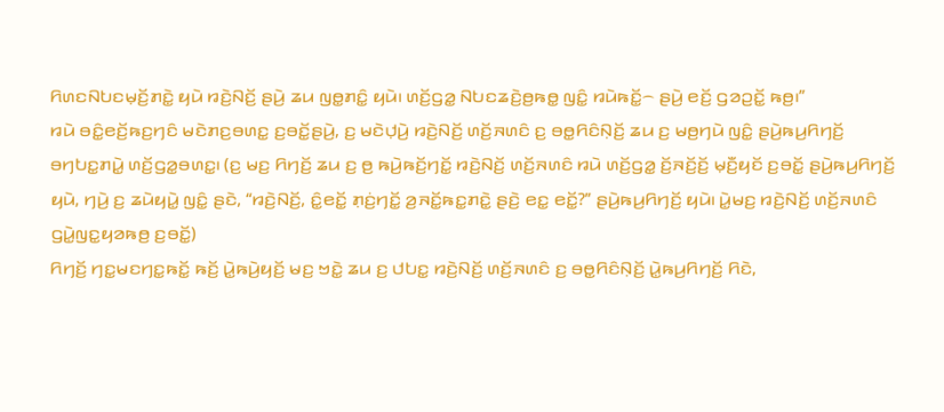ꤖꤛꤢꤡꤝꤢꤗ꤫ꤢꤩ꤬ꤊꤢꤧ꤭ ꤟꤣꤧ ꤙꤢꤧ꤬ꤡꤢꤩ꤬ ꤔꤣꤧ꤬ ꤘꤣ ꤜꤥ꤭ꤊꤢꤨ꤭ ꤟꤣꤧ꤯ ꤛꤢꤩ꤬ꤞꤤ꤭ ꤡꤝꤢꤘꤢꤧ꤬ꤥ꤬ꤒꤥ꤭ ꤜꤢꤨ꤭ ꤙꤣꤧꤒꤢꤩ꤭꤮ ꤔꤣꤧ꤬ ꤕꤢꤩ꤬ ꤞꤤꤑꤢꤩ꤭ ꤒꤥ꤬꤯”
ꤙꤣꤧ ꤋꤢꤨ꤭ꤕꤢꤩ꤬ꤒꤢ꤬ꤚꤢꤨ ꤗꤢꤧꤊꤢ꤬ꤋꤛꤢ꤭ ꤢ꤬ꤋꤢꤩ꤭ꤔꤣꤧ꤬, ꤢ꤬ ꤗꤢꤧꤓ꤫ꤣꤧ꤬ ꤙꤢꤧ꤬ꤡꤢꤩ꤬ ꤛꤢꤩ꤬ꤏꤛꤢꤨ ꤢ꤬ ꤋꤥ꤭ꤖꤢꤨꤡ꤫ꤢꤩ꤬ ꤘꤣ ꤢ꤬ ꤗꤥ꤬ꤚꤣꤧ ꤜꤢꤨ꤭ ꤔꤣꤧ꤬ꤒꤣ꤬ꤖꤚꤢꤩ꤬ ꤋꤚꤝꤢ꤭ꤊꤣꤧ꤭ ꤛꤢꤩ꤬ꤞꤤ꤭ꤋꤛꤢ꤭꤯ (ꤢ꤬ ꤗꤢ꤬ ꤖꤚꤢꤩ꤬ ꤘꤣ ꤢ꤬ ꤥ꤬ ꤒꤣꤧ꤬ꤒꤢꤩ꤬ꤚꤢꤩ꤭ ꤙꤢꤧ꤬ꤡꤢꤩ꤬ ꤛꤢꤩ꤬ꤏꤛꤢꤨ ꤙꤣꤧ ꤛꤢꤩ꤬ꤞꤤ꤭ ꤢꤩ꤬ꤏꤢꤩ꤬ꤢꤩ꤬ ꤗ꤫ꤢꤪ꤬ꤟꤢꤩ ꤢ꤬ꤋꤢꤩ꤭ ꤔꤣꤧ꤬ꤒꤣ꤬ꤖꤚꤢꤩ꤬ ꤟꤣꤧ, ꤚꤣꤧ꤬ ꤢ꤬ ꤘꤣꤧꤟꤣꤧ꤭ ꤜꤢꤨ꤭ ꤔꤢꤧ, “ꤙꤢꤧ꤬ꤡꤢꤩ꤬, ꤢꤨ꤭ꤕꤢꤩ꤭ ꤊ꤫ꤢꤦ꤬ꤚꤢꤩ꤭ ꤤ꤬ꤏꤢꤩ꤭ꤒꤢ꤭ꤊꤢꤧ꤭ ꤔꤢꤧ꤬ ꤕꤢ꤭ ꤕꤢꤩ꤭?” ꤔꤣꤧ꤬ꤒꤣ꤬ꤖꤚꤢꤩ꤬ ꤟꤣꤧ꤯ ꤣꤧ꤭ꤗꤢ꤬ ꤙꤢꤧ꤬ꤡꤢꤩ꤬ ꤛꤢꤩ꤬ꤏꤛꤢꤨ ꤞꤣꤧ꤭ꤜꤢ꤭ꤟꤤꤒꤥ꤬ ꤢ꤬ꤋꤢꤩ꤭)
ꤖꤚꤢꤩ꤬ ꤚꤢ꤭ꤗꤢꤚꤢ꤭ꤒꤢꤩ꤭ ꤒꤢꤩ꤬ ꤣꤧ꤭ꤒꤣꤧ꤬ꤟꤢꤩ꤬ ꤗꤢ꤬ ꤠꤢꤧ꤭ ꤘꤣ ꤢ꤬ ꤓꤝꤢ꤭ ꤙꤢꤧ꤬ꤡꤢꤩ꤬ ꤛꤢꤩ꤬ꤏꤛꤢꤨ ꤢ꤬ ꤋꤥ꤭ꤖꤢꤨꤡ꤫ꤢꤩ꤬ ꤣꤧ꤭ꤒꤣ꤬ꤖꤚꤢꤩ꤬ ꤖꤢꤧ,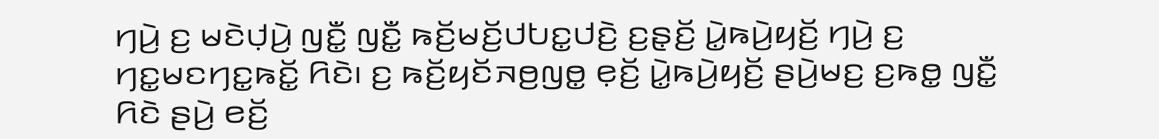ꤚꤣꤧ꤬ ꤢ꤬ ꤗꤢꤧꤓ꤫ꤣꤧ꤬ ꤜꤢꤪ꤭ ꤜꤢꤪ꤭ ꤒꤢꤩ꤬ꤗꤢꤩ꤬ꤓꤝꤢ꤭ꤓꤢꤧ꤬ ꤢ꤬ꤔ꤫ꤢꤩ꤬ ꤣꤧ꤭ꤒꤣꤧ꤬ꤟꤢꤩ꤬ ꤚꤣꤧ꤬ ꤢ꤬ ꤚꤢ꤭ꤗꤢꤚꤢ꤭ꤒꤢꤩ꤭ ꤖꤢꤧ꤯ ꤢ꤬ ꤒꤢꤩ꤬ꤟꤢꤩꤏꤥ꤬ꤜꤥ꤭ ꤕ꤫ꤢꤩ꤬ ꤣꤧ꤭ꤒꤣꤧ꤬ꤟꤢꤩ꤬ ꤔꤣꤧ꤬ꤗꤢ꤬ ꤢ꤬ꤒꤥ꤭ ꤜꤢꤪ꤭ ꤖꤢꤧ ꤔꤣꤧ꤬ ꤕꤢꤩ꤬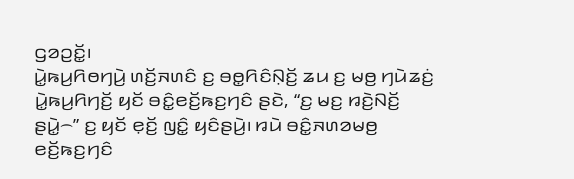ꤞꤤꤑꤢꤩ꤭꤯
ꤣꤧ꤭ꤒꤣ꤬ꤖꤥꤚꤣꤧ꤬ ꤛꤢꤩ꤬ꤏꤛꤢꤨ ꤢ꤬ ꤋꤥ꤭ꤖꤢꤨꤡ꤫ꤢꤩ꤬ ꤘꤣ ꤢ꤬ ꤗꤥ꤬ ꤚꤣꤧꤘꤢꤦ꤬ ꤣꤧ꤭ꤒꤣ꤬ꤖꤚꤢꤩ꤬ ꤟꤢꤩ ꤋꤢꤨ꤭ꤕꤢꤩ꤬ꤒꤢ꤬ꤚꤢꤨ ꤔꤢꤧ, “ꤢ꤬ ꤗꤢ꤬ ꤙꤢꤧ꤬ꤡꤢꤩ꤬ ꤔꤣꤧ꤭꤮” ꤢ꤬ ꤟꤢꤩ ꤕ꤫ꤢꤩ꤬ ꤜꤢꤨ꤭ ꤟꤢꤨꤔꤣꤧ꤬꤯ ꤙꤣꤧ ꤋꤢꤨ꤭ꤏꤛꤤꤗꤥ꤬ ꤕꤢꤩ꤬ꤒꤢ꤬ꤚꤢꤨ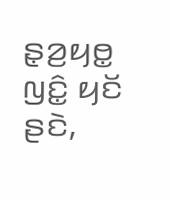ꤔ꤫ꤤ꤬ꤟꤥ꤭ ꤜꤢꤨ꤭ ꤟꤢꤩ ꤔꤢꤧ,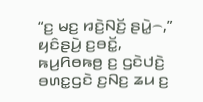“ꤢ꤬ ꤗꤢ꤬ ꤙꤢꤧ꤬ꤡꤢꤩ꤬ ꤔꤣꤧ꤭꤮,” ꤟꤢꤨꤔꤣꤧ꤬ ꤢ꤬ꤋꤢꤩ꤭, ꤒꤣ꤬ꤖꤥꤒꤥ꤬ ꤢ꤬ ꤞꤢꤧꤓꤢꤧ꤬ ꤋꤛꤢ꤭ꤞꤢꤧ ꤢ꤬ꤡꤢ꤬ ꤘꤣ ꤢ꤬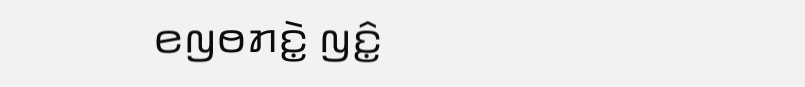ꤕꤜꤥꤊꤢꤧ꤭ ꤜꤢꤨ꤭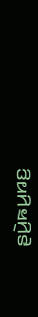ꤔꤣꤧ꤬ꤒꤣ꤬ꤙꤢ꤬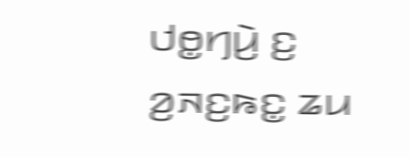ꤓꤥ꤭ꤚꤣꤧ꤬ ꤢ꤬ ꤤ꤬ꤏꤢ꤬ꤒꤢ꤭ ꤘꤣ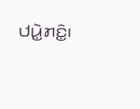ꤓꤣꤧ꤭ꤊꤢꤨ꤭꤯